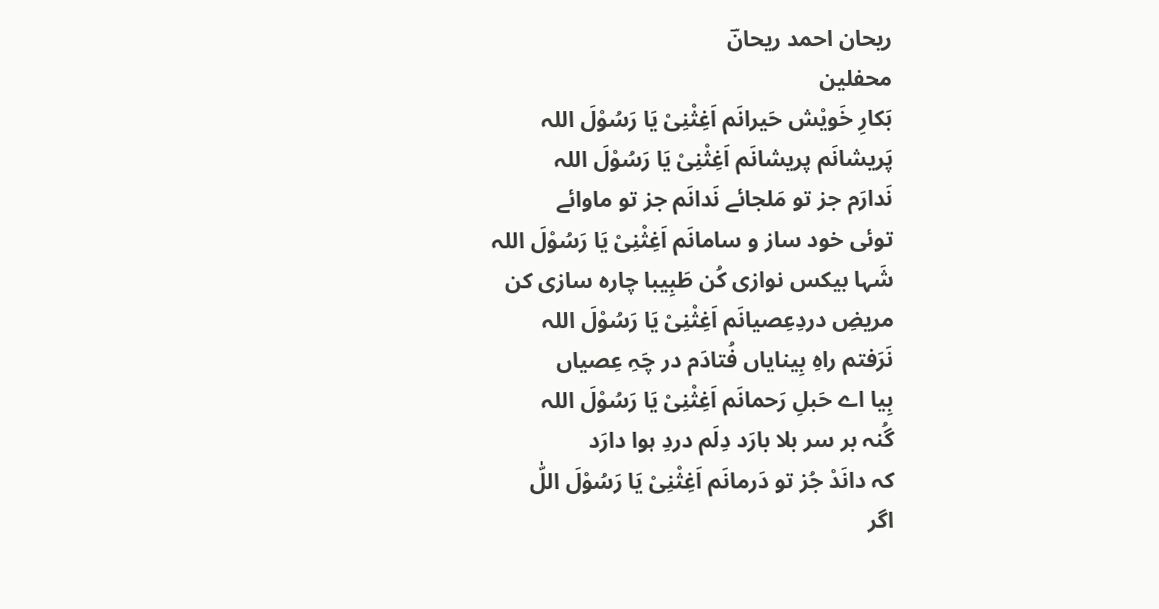ریحان احمد ریحانؔ
محفلین
بَکارِ خَویْش حَیرانَم اَغِثْنِیْ یَا رَسُوْلَ اللہ
پَریشانَم پریشانَم اَغِثْنِیْ یَا رَسُوْلَ اللہ
نَدارَم جز تو مَلجائے نَدانَم جز تو ماوائے
توئی خود ساز و سامانَم اَغِثْنِیْ یَا رَسُوْلَ اللہ
شَہا بیکس نوازی کُن طَبِیبا چارہ سازی کن
مریضِ دردِعِصیانَم اَغِثْنِیْ یَا رَسُوْلَ اللہ
نَرَفتم راہِ بِینایاں فُتادَم در چَہِ عِصیاں
بِیا اے حَبلِ رَحمانَم اَغِثْنِیْ یَا رَسُوْلَ اللہ
گُنہ بر سر بلا بارَد دِلَم دردِ ہوا دارَد
کہ دانَدْ جُز تو دَرمانَم اَغِثْنِیْ یَا رَسُوْلَ اللّٰ
اگر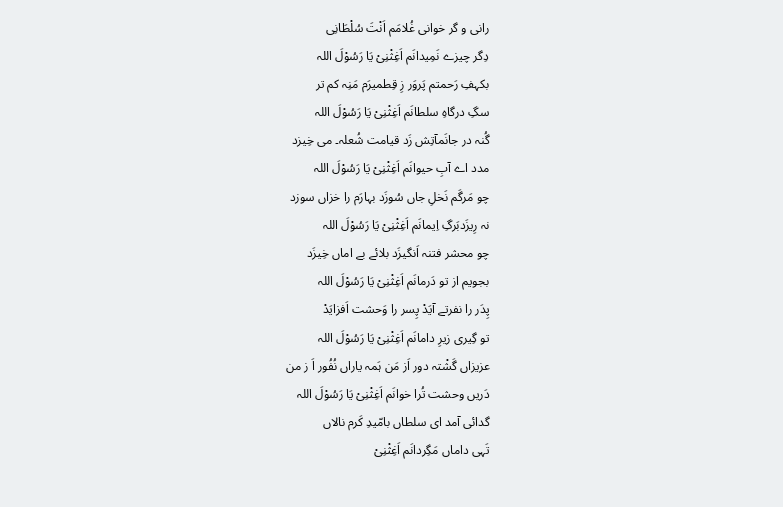رانی و گر خوانی غُلامَم اَنْتَ سُلْطَانِی
دِگر چیزے نَمِیدانَم اَغِثْنِیْ یَا رَسُوْلَ اللہ
بکہفِ رَحمتم پَروَر زِ قِطمیرَم مَنِہ کم تر
سگِ درگاہِ سلطانَم اَغِثْنِیْ یَا رَسُوْلَ اللہ
گُنہ در جانَمآتِش زَد قیامت شُعلہ۔ می خِیزد
مدد اے آبِ حیوانَم اَغِثْنِیْ یَا رَسُوْلَ اللہ
چو مَرگَم نَخلِ جاں سُوزَد بہارَم را خزاں سوزد
نہ رِیزَدبَرگِ اِیمانَم اَغِثْنِیْ یَا رَسُوْلَ اللہ
چو محشر فتنہ اَنگیزَد بلائے بے اماں خِیزَد
بجویم از تو دَرمانَم اَغِثْنِیْ یَا رَسُوْلَ اللہ
پِدَر را نفرتے آیَدْ پِسر را وَحشت اَفزایَدْ
تو گِیری زیرِ دامانَم اَغِثْنِیْ یَا رَسُوْلَ اللہ
عزیزاں گَشْتہ دور اَز مَن ہَمہ یاراں نُفُور اَ ز من
دَریں وحشت تُرا خوانَم اَغِثْنِیْ یَا رَسُوْلَ اللہ
گدائی آمد ای سلطاں بامّیدِ کَرم نالاں
تَہی داماں مَگِردانَم اَغِثْنِیْ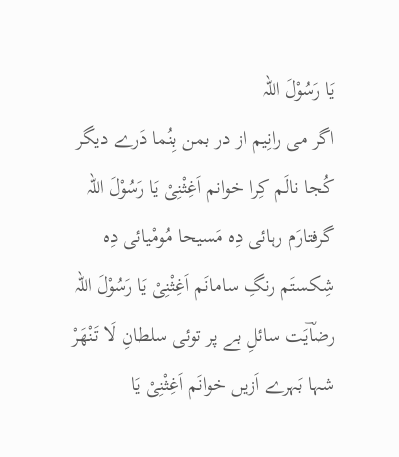یَا رَسُوْلَ اللہ
اگر می رانِیم از در بمن بِنُما دَرے دیگر
کُجا نالَم کِرا خوانم اَغِثْنِیْ یَا رَسُوْلَ اللہ
گرفتارَم رہائی دِہ مَسیحا مُومْیائی دِہ
شِکستَم رنگِ سامانَم اَغِثْنِیْ یَا رَسُوْلَ اللہ
رضاؔیَت سائلِ بے پر توئی سلطانِ لَا تَنْھَرْ
شہا بَہرے اَزیں خوانَم اَغِثْنِیْ یَا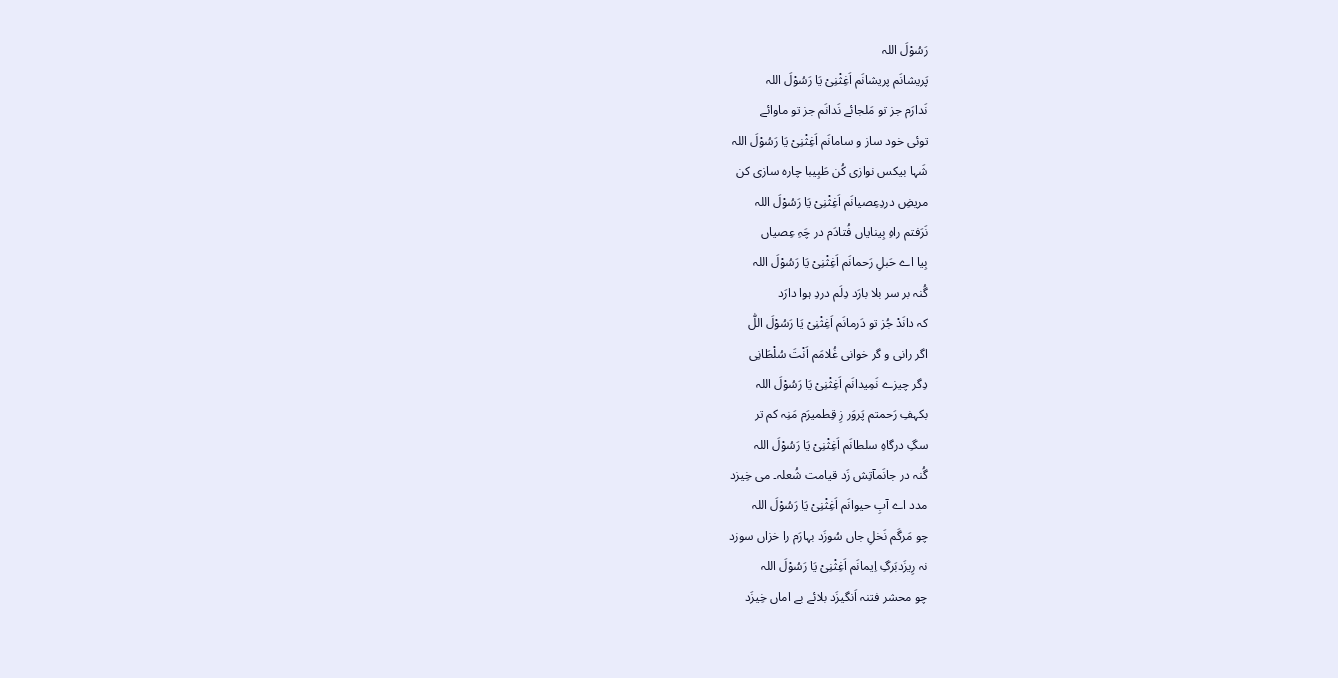رَسُوْلَ اللہ
پَریشانَم پریشانَم اَغِثْنِیْ یَا رَسُوْلَ اللہ
نَدارَم جز تو مَلجائے نَدانَم جز تو ماوائے
توئی خود ساز و سامانَم اَغِثْنِیْ یَا رَسُوْلَ اللہ
شَہا بیکس نوازی کُن طَبِیبا چارہ سازی کن
مریضِ دردِعِصیانَم اَغِثْنِیْ یَا رَسُوْلَ اللہ
نَرَفتم راہِ بِینایاں فُتادَم در چَہِ عِصیاں
بِیا اے حَبلِ رَحمانَم اَغِثْنِیْ یَا رَسُوْلَ اللہ
گُنہ بر سر بلا بارَد دِلَم دردِ ہوا دارَد
کہ دانَدْ جُز تو دَرمانَم اَغِثْنِیْ یَا رَسُوْلَ اللّٰ
اگر رانی و گر خوانی غُلامَم اَنْتَ سُلْطَانِی
دِگر چیزے نَمِیدانَم اَغِثْنِیْ یَا رَسُوْلَ اللہ
بکہفِ رَحمتم پَروَر زِ قِطمیرَم مَنِہ کم تر
سگِ درگاہِ سلطانَم اَغِثْنِیْ یَا رَسُوْلَ اللہ
گُنہ در جانَمآتِش زَد قیامت شُعلہ۔ می خِیزد
مدد اے آبِ حیوانَم اَغِثْنِیْ یَا رَسُوْلَ اللہ
چو مَرگَم نَخلِ جاں سُوزَد بہارَم را خزاں سوزد
نہ رِیزَدبَرگِ اِیمانَم اَغِثْنِیْ یَا رَسُوْلَ اللہ
چو محشر فتنہ اَنگیزَد بلائے بے اماں خِیزَد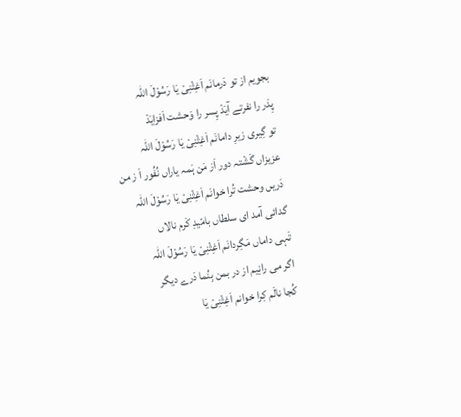بجویم از تو دَرمانَم اَغِثْنِیْ یَا رَسُوْلَ اللہ
پِدَر را نفرتے آیَدْ پِسر را وَحشت اَفزایَدْ
تو گِیری زیرِ دامانَم اَغِثْنِیْ یَا رَسُوْلَ اللہ
عزیزاں گَشْتہ دور اَز مَن ہَمہ یاراں نُفُور اَ ز من
دَریں وحشت تُرا خوانَم اَغِثْنِیْ یَا رَسُوْلَ اللہ
گدائی آمد ای سلطاں بامّیدِ کَرم نالاں
تَہی داماں مَگِردانَم اَغِثْنِیْ یَا رَسُوْلَ اللہ
اگر می رانِیم از در بمن بِنُما دَرے دیگر
کُجا نالَم کِرا خوانم اَغِثْنِیْ یَا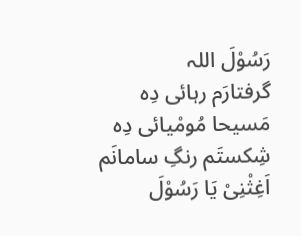رَسُوْلَ اللہ
گرفتارَم رہائی دِہ مَسیحا مُومْیائی دِہ
شِکستَم رنگِ سامانَم اَغِثْنِیْ یَا رَسُوْلَ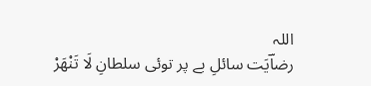اللہ
رضاؔیَت سائلِ بے پر توئی سلطانِ لَا تَنْھَرْ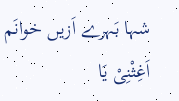شہا بَہرے اَزیں خوانَم اَغِثْنِیْ یَا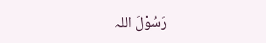رَسُوْلَ اللہ